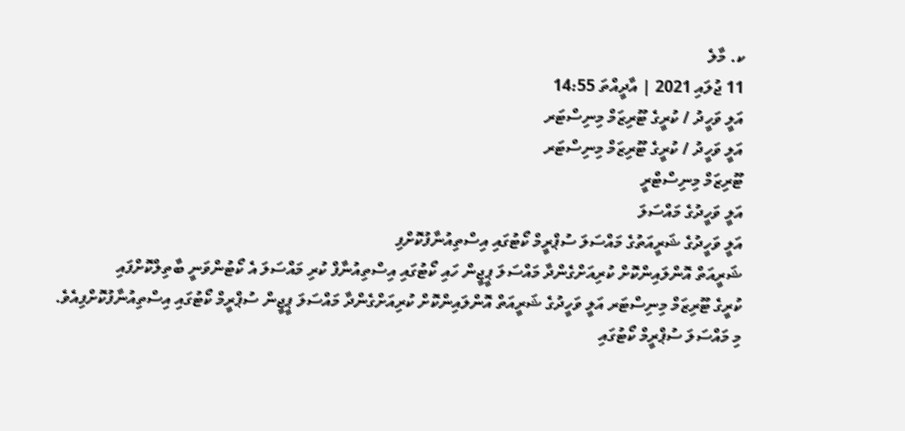ކ. މާލެ
11 ޖުލައި 2021 | އާދީއްތަ 14:55
އަލީ ވަހީދު / ކުރީގެ ޓޫރިޒަމް މިނިސްޓަރ
އަލީ ވަހީދު / ކުރީގެ ޓޫރިޒަމް މިނިސްޓަރ
ޓޫރިޒަމް މިނިސްޓްރީ
އަލީ ވަހީދުގެ މައްސަލަ
އަލީ ވަހީދުގެ ޝަރީއަތުގެ މައްސަލަ ސުޕްރީމް ކޯޓުގައި އިސްތިއުނާފުކޮށްފި
ޝަރީއަތް އޮންލައިންކޮށް ކުރިއަށްގެންދާ މައްސަލަ ޕީޖީން ހައި ކޯޓުގައި އިސްތިއުނާފް ކުރި މައްސަލަ އެ ކޯޓުންވަނީ ބާތިލްކޮށްފައި
ކުރީގެ ޓޫރިޒަމް މިނިސްޓަރ އަލީ ވަހީދުގެ ޝަރީއަތް އޮންލައިންކޮށް ކުރިއަށްގެންދާ މައްސަލަ ޕީޖީން ސުޕްރީމް ކޯޓުގައި އިސްތިއުނާފުކޮށްފިއެވެ.
މި މައްސަލަ ސުޕްރީމް ކޯޓުގައި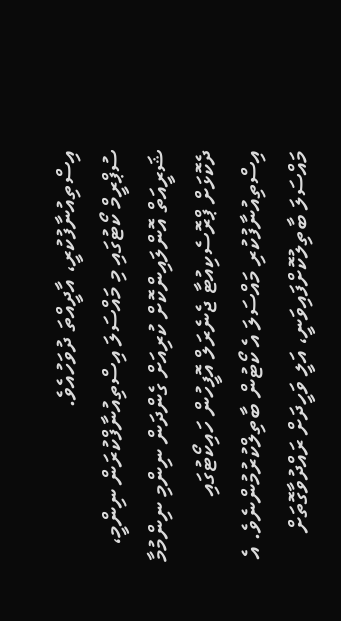އިސްތިއުނާފުކުރީ، އާދީއްތަ ދުވަހުއެވެ.
ސުޕްރީމް ކޯޓުގައި މި މައްސަލަ އިސްތިއުނާފްކުރަން ނިންމީ، ޝަރީއަތް އޮންލައިންކޮށް ކުރިއަށް ގެންދަން ނިންމި ނިންމުމާ ދެކޮޅަށް ޕްރޮސެކިއުޓާ ޖެނެރަލް އޮފީހުން ހައިކޯޓުގައި އިސްތިއުނާފުކުރި މައްސަލަ އެ ކޯޓުން ބާތިލްކުރުމުންނެވެ. އެ މައްސަލަ ބާތިލުކޮށްފައިވަނީ، އަލީ ވަހީދަށް ރައްދުވާގޮތަށް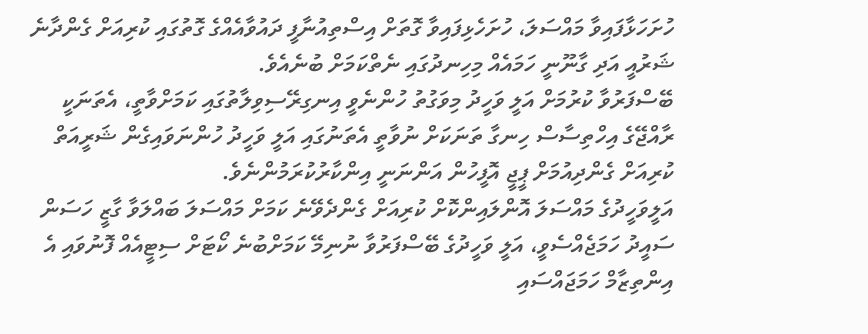ހުށަހަޅާފައިވާ މައްސަލަ، ހުށަހެޅިފައިވާ ގޮތަށް އިސްތިއުނާފީ ދައުވާއެއްގެ ގޮތުގައި ކުރިއަށް ގެންދާނެ ޝަރުއީ އަދި ގާނޫނީ ހަމައެއް މިހިނދުގައި ނެތްކަމަށް ބުނެއެވެ.
ބޭސްފަރުވާ ކުރުމަށް އަލީ ވަހީދު މިވަގުތު ހުންނެވީ އިނގިރޭސިވިލާތުގައި ކަމަށްވާތީ، އެތަނަކީ ރާއްޖޭގެ އިހްތިސާސް ހިނގާ ތަނަކަށް ނުވާތީ އެތަނުގައި އަލީ ވަހީދު ހުންނަވައިގެން ޝަރީއަތް ކުރިއަށް ގެންދިއުމަށް ޕީޖީ އޮފީހުން އަންނަނީ އިންކާރުކުރަމުންނެވެ.
އަލީވަހީދުގެ މައްސަލަ އޮންލައިންކޮށް ކުރިއަށް ގެންދެވޭނެ ކަމަށް މައްސަލަ ބައްލަވާ ގާޒީ ހަސަން ސައީދު ހަމަޖެއްސެވީ، އަލީ ވަހީދުގެ ބޭސްފަރުވާ ނުނިމޭ ކަމަށްބުނެ ކޯޓަށް ސިޓީއެއް ފޮނުވައި އެ އިންތިޒާމް ހަމަޖައްސައި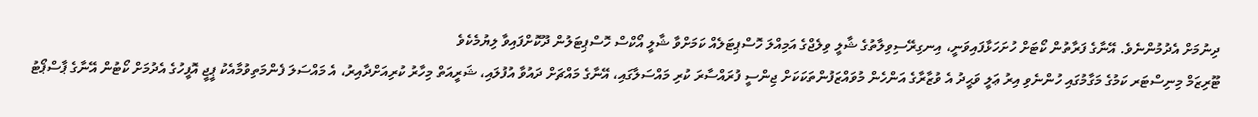ދިނުމަށް އެދުމުންނެވެ. އޭނާގެ ފަރާތުން ކޯޓަށް ހުށަހަޅާފައިވަނީ، އިނގިރޭސިވިލާތުގެ ޝާލީ ވިލެޖްގެ އަމިއްލަ ހޮސްޕިޓަލެއް ކަމަށްވާ ޝާލީ އޯކްސް ހޮސްޕިޓަލުން ދޫކޮށްފައިވާ ލިޔުމެކެވެ
ޓޫރިޒަމް މިނިސްޓަރ ކަމުގެ މަގާމުގައި ހުންނެވި އިރު ޢަލީ ވަޙީދު އެ ވުޒާރާގެ އަންހެން މުވައްޒަފުންތަކަކަށް ޖިންސީ ފުރައްސާރަ ކުރި މައްސަލާގައި، އޭނާގެ މައްޗަށް ދައުވާ އުފުލައި، ޝަރީއަތް މިހާރު ކުރިއަށްދާއިރު، އެ މައްސަލަ ފެންމަތިވުމާއެކު ޕީޖީ އޮފީހުގެ އެދުމަށް ކޯޓުން އޭނާގެ ޕާސްޕޯޓު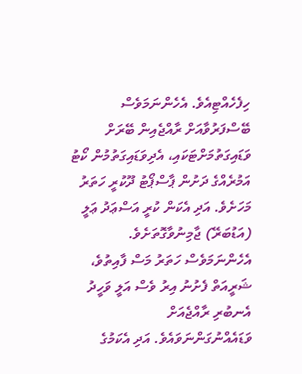ހިފެހެއްޓިއެވެ. އެހެންނަމަވެސް ބޭސްފަރުވާއަށް ރާއްޖެއިން ބޭރަށް ވަޑައިގަތުމަށްޓަކައި، އެދިވަޑައިގަތުމުން ކޯޓު އަމުރެއްގެ ދަށުން ޕާސްޕޯޓު ދޫކުރީ ހަތަރު މަހަށެވެ. އަދި އެކަން ކުރީ އަސްޢަދު ޢަލީ (އަޑުބަރޭ) ޖާމިނުވާގޮތަށެވެ. އެހެންނަމަވެސް ހަތަރު މަސް ފާއިތުވެ، ޝަރީއަތް ފެށުނު އިރު ވެސް އަލީ ވަހީދު އެނބުރި ރާއްޖެއަށް ވަޑައެއްނުގަންނަވައެވެ. އަދި އެކަމުގެ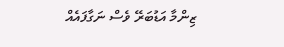ޒިންމާ އަޑުބަރޭ ވެސް ނަގާފައެއް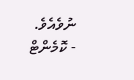ނުވެއެވެ.
- ކޮމެންޓް